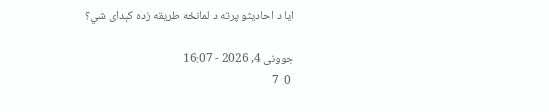ایا د احادیثو پرته د لمانځه طریقه زده کېدای شي؟

جوونی 4, 2026 - 16:07
 0  7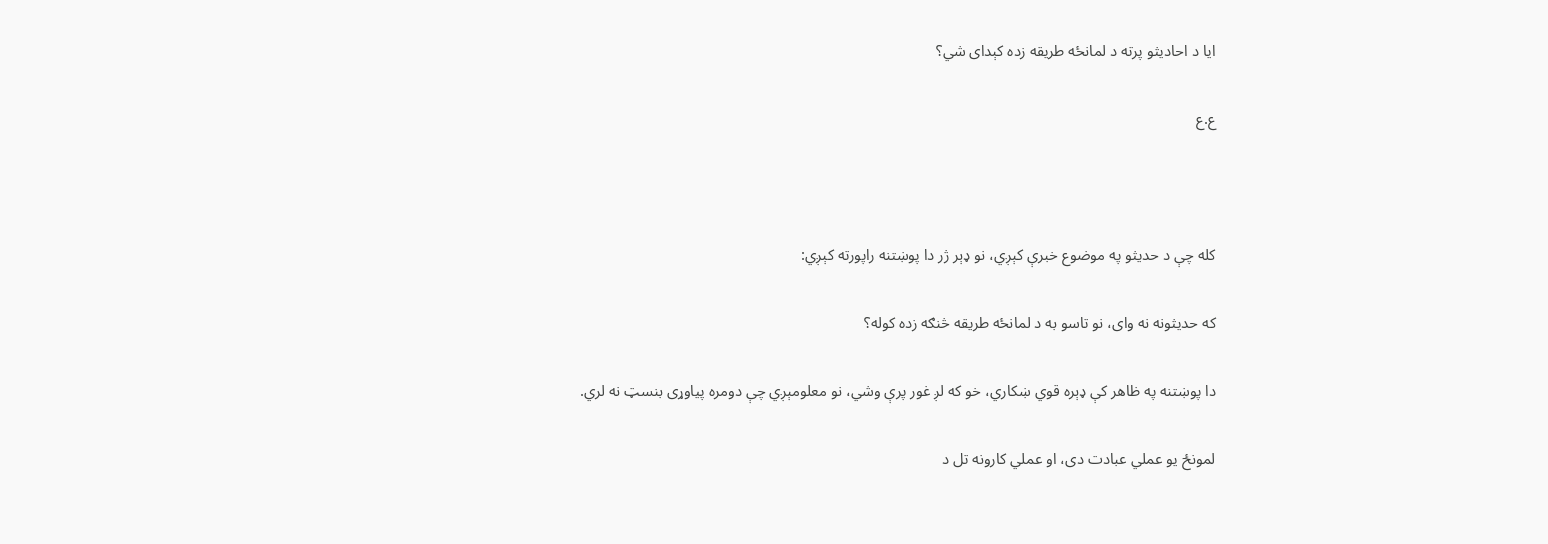ایا د احادیثو پرته د لمانځه طریقه زده کېدای شي؟

ع.ع



کله چې د حدیثو په موضوع خبرې کېږي، نو ډېر ژر دا پوښتنه راپورته کېږي:

که حدیثونه نه وای، نو تاسو به د لمانځه طریقه څنګه زده کوله؟

دا پوښتنه په ظاهر کې ډېره قوي ښکاري، خو که لږ غور پرې وشي، نو معلومېږي چې دومره پیاوړی بنسټ نه لري.

لمونځ یو عملي عبادت دی، او عملي کارونه تل د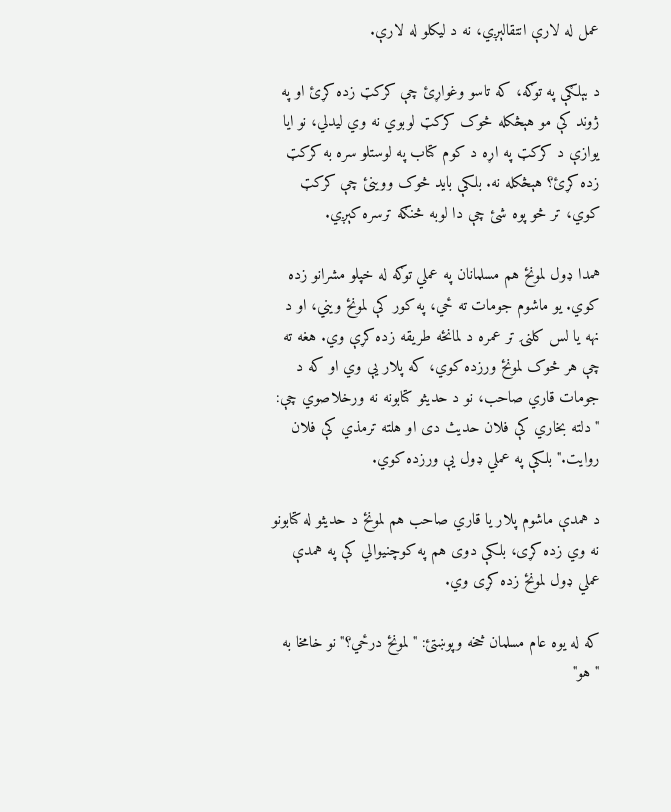عمل له لارې انتقالېږي، نه د لیکلو له لارې.

د بېلګې په توګه، که تاسو وغواړئ چې کرکټ زده کړئ او په ژوند کې مو هېڅکله څوک کرکټ لوبوي نه وي لیدلي، نو ایا یوازې د کرکټ په اړه د کوم کتاب په لوستلو سره به کرکټ زده کړئ؟ هېڅکله نه. بلکې باید څوک ووینئ چې کرکټ کوي، تر څو پوه شئ چې دا لوبه څنګه ترسره کېږي.

همدا ډول لمونځ هم مسلمانان په عملي توګه له خپلو مشرانو زده کوي. یو ماشوم جومات ته ځي، په کور کې لمونځ ویني، او د نهه یا لس کلنۍ تر عمره د لمانځه طریقه زده کړې وي. هغه ته چې هر څوک لمونځ ورزده کوي، که پلار یې وي او که د جومات قاري صاحب، نو د حدیثو کتابونه نه ورخلاصوي چې: "دلته بخاري کې فلان حدیث دی او هلته ترمذي کې فلان روایت." بلکې په عملي ډول یې ورزده کوي.

د همدې ماشوم پلار یا قاري صاحب هم لمونځ د حدیثو له کتابونو نه وي زده کړی، بلکې دوی هم په کوچنیوالي کې په همدې عملي ډول لمونځ زده کړی وي.

که له یوه عام مسلمان څخه وپوښتئ: "لمونځ درځي؟" نو خامخا به "هو"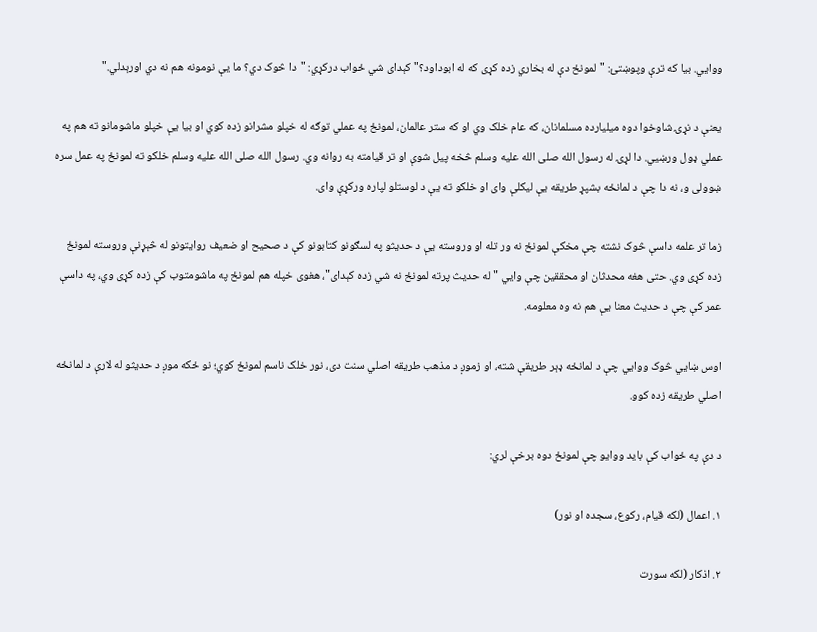ووایي. بیا که ترې وپوښتئ: "لمونځ دې له بخاري زده کړی که له ابوداود؟" کېدای شي ځواب درکړي: "دا څوک دي؟ ما یې نومونه هم نه دي اورېدلي."

یعنې د نړۍ شاوخوا دوه میلیارده مسلمانان، که عام خلک وي او که ستر عالمان، لمونځ په عملي توګه له خپلو مشرانو زده کوي او بیا یې خپلو ماشومانو ته هم په عملي ډول ورښيي. دا لړۍ له رسول الله صلى الله عليه وسلم څخه پیل شوې او تر قیامته به روانه وي. رسول الله صلى الله عليه وسلم خلکو ته لمونځ په عمل سره ښوولی و، نه دا چې د لمانځه بشپړ طریقه یې لیکلې وای او خلکو ته یې د لوستلو لپاره ورکړې وای.

زما تر علمه داسې څوک نشته چې مخکې لمونځ نه ور تله او وروسته یې د حدیثو په لسګونو کتابونو کې د صحیح او ضعیف روایتونو له څېړنې وروسته لمونځ زده کړی وي. حتی هغه محدثان او محققین چې وایي "له حدیث پرته لمونځ نه شي زده کېدای"، هغوی خپله هم لمونځ په ماشومتوب کې زده کړی وي، په داسې عمر کې چې د حدیث معنا یې هم نه وه معلومه.

اوس ښايي څوک ووایي چې د لمانځه ډېر طریقې شته، او زموږ د مذهب طریقه اصلي سنت دی، نور خلک ناسم لمونځ کوي؛ نو ځکه موږ د حدیثو له لارې د لمانځه اصلي طریقه زده کوو.

د دې په ځواب کې باید ووایو چې لمونځ دوه برخې لري:

۱. اعمال (لکه قیام، رکوع، سجده او نور)

۲. اذکار (لکه سورت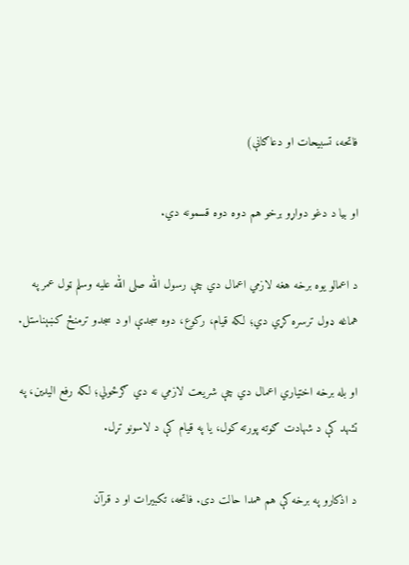فاتحه، تسبیحات او دعاګانې)

او بیا د دغو دواړو برخو هم دوه دوه قسمونه دي.

د اعمالو یوه برخه هغه لازمي اعمال دي چې رسول الله صلى الله عليه وسلم ټول عمر په هماغه ډول ترسره کړي دي؛ لکه قیام، رکوع، دوه سجدې او د سجدو ترمنځ کښېناستل.

او بله برخه اختیاري اعمال دي چې شریعت لازمي نه دي ګرځولي؛ لکه رفع الیدین، په تشهد کې د شهادت ګوته پورته کول، یا په قیام کې د لاسونو تړل.

د اذکارو په برخه کې هم همدا حالت دی. فاتحه، تکبیرات او د قرآن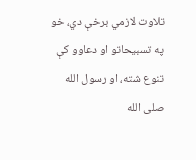تلاوت لازمي برخې دي، خو په تسبیحاتو او دعاوو کې تنوع شته، او رسول الله صلى الله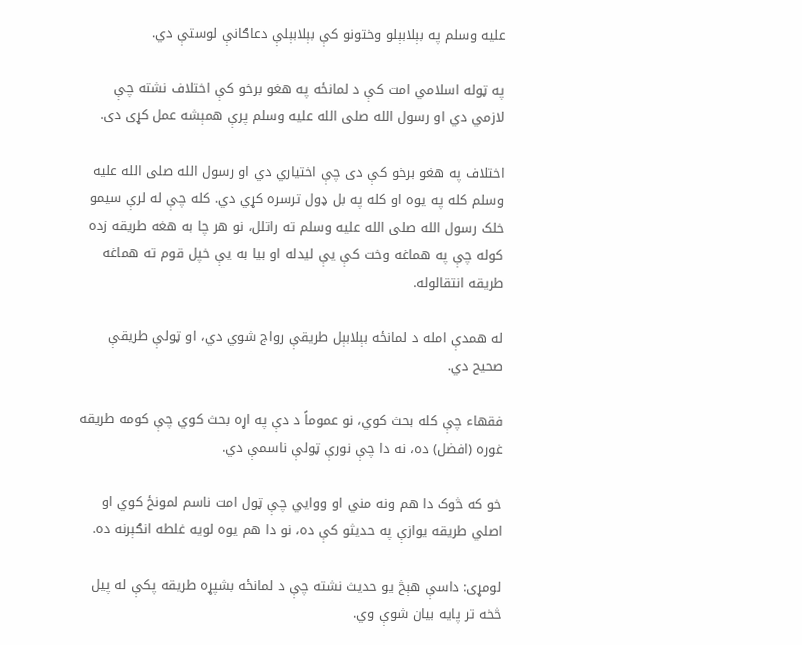عليه وسلم په بېلابېلو وختونو کې بېلابېلې دعاګانې لوستې دي.

په ټوله اسلامي امت کې د لمانځه په هغو برخو کې اختلاف نشته چې لازمي دي او رسول الله صلى الله عليه وسلم پرې همېشه عمل کړی دی.

اختلاف په هغو برخو کې دی چې اختیاري دي او رسول الله صلى الله عليه وسلم کله په یوه او کله په بل ډول ترسره کړي دي. کله چې له لرې سیمو خلک رسول الله صلى الله عليه وسلم ته راتلل، نو هر چا به هغه طریقه زده کوله چې په هماغه وخت کې یې لیدله او بیا به یې خپل قوم ته هماغه طریقه انتقالوله.

له همدې امله د لمانځه بېلابېل طریقې رواج شوي دي، او ټولې طریقې صحیح دي.

فقهاء چې کله بحث کوي، نو عموماً د دې په اړه بحث کوي چې کومه طریقه غوره (افضل) ده، نه دا چې نورې ټولې ناسمې دي.

خو که څوک دا هم ونه مني او ووايي چې ټول امت ناسم لمونځ کوي او اصلي طریقه یوازې په حدیثو کې ده، نو دا هم یوه لویه غلطه انګېرنه ده.

لومړی: داسې هېڅ یو حدیث نشته چې د لمانځه بشپړه طریقه پکې له پیل څخه تر پایه بیان شوې وي.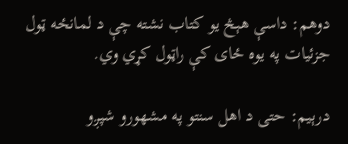دوهم: داسې هېڅ یو کتاب نشته چې د لمانځه ټول جزئیات په یوه ځای کې راټول کړي وي.

درېیم: حتی د اهل سنتو په مشهورو شپږو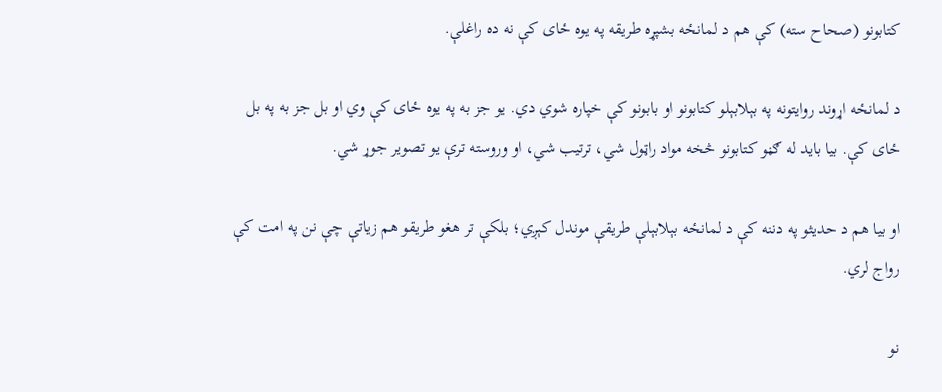کتابونو (صحاح سته) کې هم د لمانځه بشپړه طریقه په یوه ځای کې نه ده راغلې.

د لمانځه اړوند روایتونه په بېلابېلو کتابونو او بابونو کې خپاره شوي دي. یو جز به په یوه ځای کې وي او بل جز به په بل ځای کې. بیا باید له ګڼو کتابونو څخه مواد راټول شي، ترتیب شي، او وروسته ترې یو تصویر جوړ شي.

او بیا هم د حدیثو په دننه کې د لمانځه بېلابېلې طریقې موندل کېږي؛ بلکې تر هغو طریقو هم زیاتې چې نن په امت کې رواج لري.

نو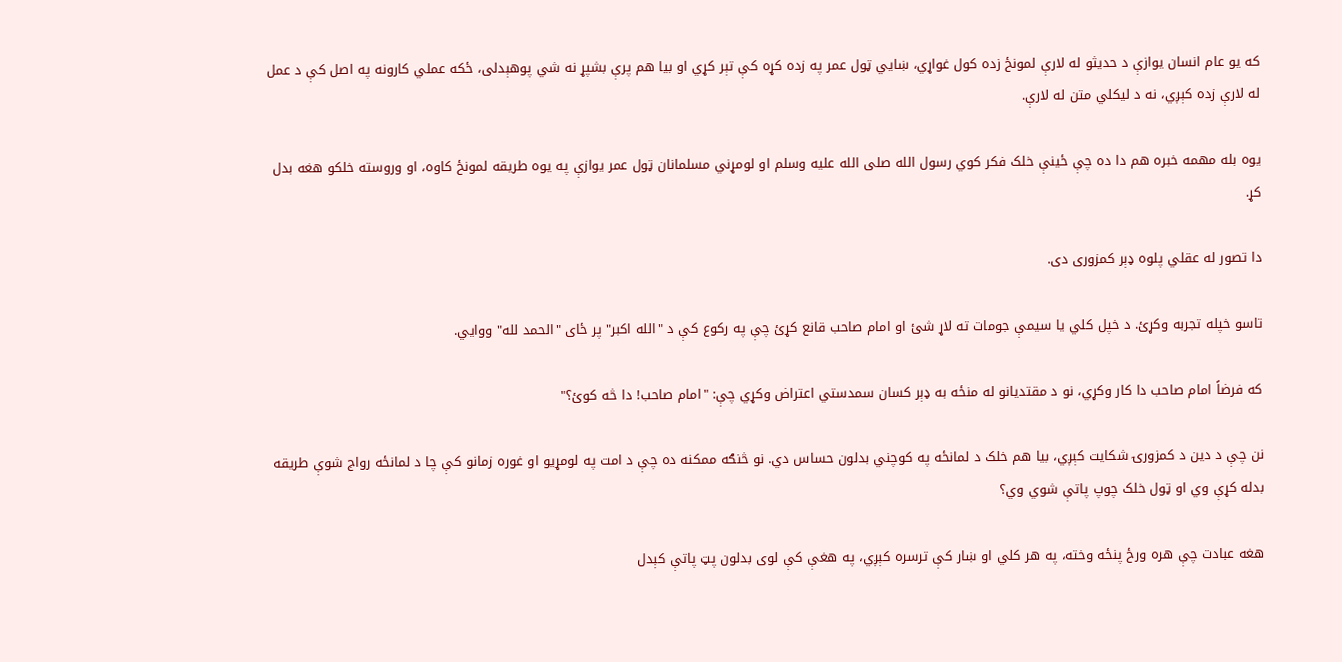که یو عام انسان یوازې د حدیثو له لارې لمونځ زده کول غواړي، ښايي ټول عمر په زده کړه کې تېر کړي او بیا هم پرې بشپړ نه شي پوهېدلی، ځکه عملي کارونه په اصل کې د عمل له لارې زده کېږي، نه د لیکلي متن له لارې.

یوه بله مهمه خبره هم دا ده چې ځینې خلک فکر کوي رسول الله صلى الله عليه وسلم او لومړني مسلمانان ټول عمر یوازې په یوه طریقه لمونځ کاوه، او وروسته خلکو هغه بدل کړ.

دا تصور له عقلي پلوه ډېر کمزوری دی.

تاسو خپله تجربه وکړئ. د خپل کلي یا سیمې جومات ته لاړ شئ او امام صاحب قانع کړئ چې په رکوع کې د "الله اکبر" پر ځای "الحمد لله" ووایي.

که فرضاً امام صاحب دا کار وکړي، نو د مقتدیانو له منځه به ډېر کسان سمدستي اعتراض وکړي چې: "امام صاحب! دا څه کوئ؟"

نن چې د دین د کمزورۍ شکایت کېږي، بیا هم خلک د لمانځه په کوچني بدلون حساس دي. نو څنګه ممکنه ده چې د امت په لومړیو او غوره زمانو کې چا د لمانځه رواج شوې طریقه بدله کړې وي او ټول خلک چوپ پاتې شوي وي؟

هغه عبادت چې هره ورځ پنځه وخته، په هر کلي او ښار کې ترسره کېږي، په هغې کې لوی بدلون پټ پاتې کېدل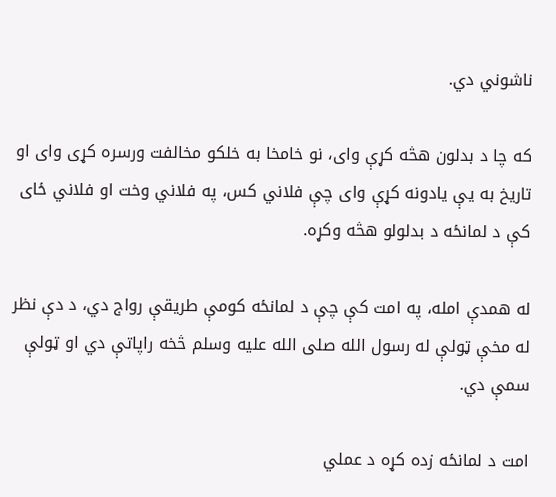ناشوني دي.

که چا د بدلون هڅه کړې وای، نو خامخا به خلکو مخالفت ورسره کړی وای او تاریخ به یې یادونه کړې وای چې فلاني کس، په فلاني وخت او فلاني ځای کې د لمانځه د بدلولو هڅه وکړه.

له همدې امله، په امت کې چې د لمانځه کومې طریقې رواج دي، د دې نظر له مخې ټولې له رسول الله صلى الله عليه وسلم څخه راپاتې دي او ټولې سمې دي.

امت د لمانځه زده کړه د عملي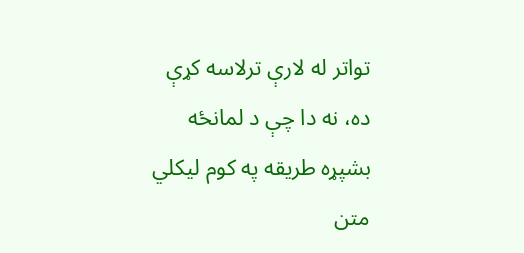تواتر له لارې ترلاسه کړې ده، نه دا چې د لمانځه بشپړه طریقه په کوم لیکلي متن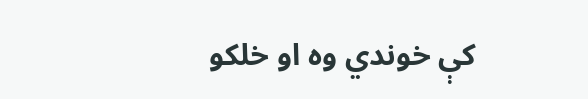کې خوندي وه او خلکو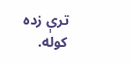ترې زده کوله.